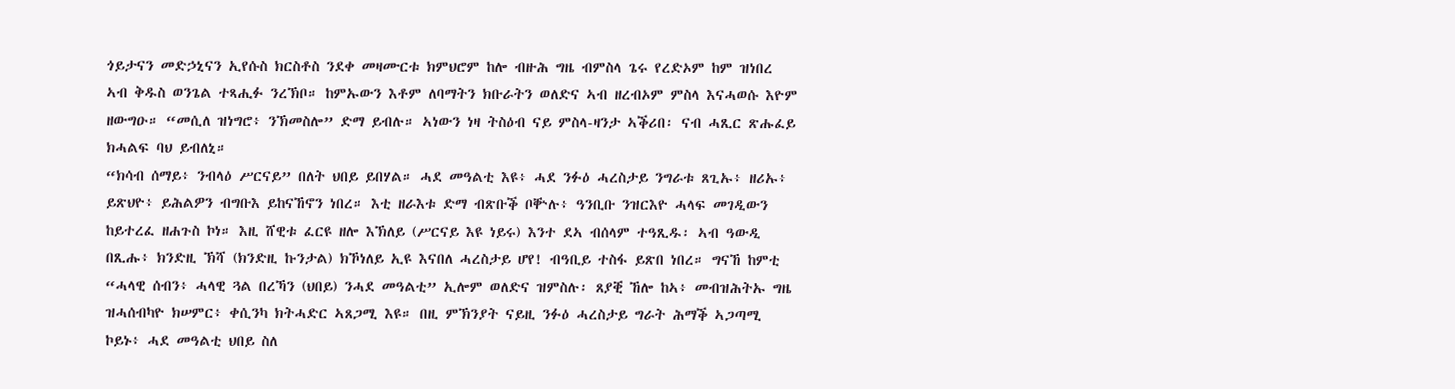ጎይታናን መድኃኒናን ኢየሱስ ክርስቶስ ንደቀ መዛሙርቱ ክምህሮም ከሎ ብዙሕ ግዜ ብምስላ ጌሩ የረድኦም ከም ዝነበረ ኣብ ቅዱስ ወንጌል ተጻሒፉ ንረኽቦ። ከምኡውን እቶም ለባማትን ክቡራትን ወለድና ኣብ ዘረብኦም ምስላ እናሓወሱ እዮም ዘውግዑ። “መሲለ ዝነግሮ፥ ንኽመስሎ” ድማ ይብሉ። ኣነውን ነዛ ትስዕብ ናይ ምስላ-ዛንታ ኣቕሪበ፡ ናብ ሓጺር ጽሑፈይ ክሓልፍ ባህ ይብለኒ።
“ክሳብ ሰማይ፥ ንብላዕ ሥርናይ” በለት ህበይ ይበሃል። ሓደ መዓልቲ እዩ፥ ሓደ ንፉዕ ሓረስታይ ንግራቱ ጸጊኡ፥ ዘሪኡ፥ ይጽህዮ፥ ይሕልዎን ብግቡእ ይከናኸኖን ነበረ። እቲ ዘራእቱ ድማ ብጽቡቕ ቦቝሉ፥ ዓንቢቡ ንዝርእዮ ሓላፍ መገዲውን ከይተረፈ ዘሐጉስ ኮነ። እዚ ሸዊቱ ፈርዩ ዘሎ እኽለይ (ሥርናይ እዩ ነይሩ) እንተ ደኣ ብሰላም ተዓጺዱ፡ ኣብ ዓውዲ በጺሑ፥ ክንድዚ ኽሻ (ክንድዚ ኩንታል) ክኾነለይ ኢዩ እናበለ ሓረስታይ ሆየ! ብዓቢይ ተስፋ ይጽበ ነበረ። ግናኸ ከምቲ “ሓላዊ ሰብን፥ ሓላዊ ጓል በረኻን (ህበይ) ንሓደ መዓልቲ” ኢሎም ወለድና ዝምስሉ፡ ጸያቒ ኸሎ ከኣ፥ መብዝሕትኡ ግዜ ዝሓሰብካዮ ክሠምር፥ ቀሲንካ ክትሓድር ኣጸጋሚ እዩ። በዚ ምኽንያት ናይዚ ንፉዕ ሓረስታይ ግራት ሕማቕ ኣጋጣሚ ኮይኑ፥ ሓደ መዓልቲ ህበይ ስለ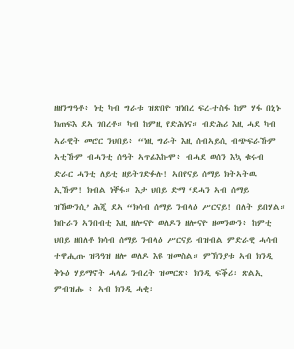ዘዘንግዓቶ፥ ነቲ ካብ ግራቱ ዝጽበዮ ዝነበረ ፍረ-ተስፋ ከም ሃፋ በኒኑ ክጠፍእ ደኣ ገበረቶ። ካብ ከምዚ የድሕነና። ብድሕሪ እዚ ሓደ ካብ ኣራዊት መሮር ንህበይ፥ “ነዚ ግራት እዚ ሰብኣይሲ ብጭፍራኹም ኣቲኹም ብሓንቲ ሰዓት ኣጥፊእኩሞ፥ ብሓደ ወሰን እኳ ቁሩብ ድራር ሓንቲ ለይቲ ዘይትገድፉሉ! ኣበየናይ ሰማይ ክትኣትዉ ኢኹም! ክብል ነቐፋ። እታ ህበይ ድማ ‘ደሓን ኣብ ሰማይ ዝኸውንሲ’ ሕጂ ደኣ “ክሳብ ሰማይ ንብላዕ ሥርናይ! በለት ይበሃል።
ክቡራን ኣንበብቲ እዚ ዘሎናዮ ወለዶን ዘሎናዮ ዘመንውን፥ ከምቲ ህበይ ዘበለቶ ክሳብ ሰማይ ንብላዕ ሥርናይ ብዝብል ምድራዊ ሓሳብ ተዋሒጡ ዝጓዓዝ ዘሎ ወለዶ እዩ ዝመስል። ምኽንያቱ ኣብ ክንዲ ቅኑዕ ሃይማኖት ሓላፊ ንብረት ዝመርጽ፥ ክንዲ ፍቕሪ፡ ጽልኢ ምብዝሑ ፥ ኣብ ክንዲ ሓቂ፡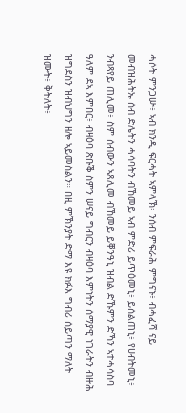ሓሶት ምንጋሡ፥ ኣብ ክንዲ ፍርሓት ኣምላኽ፡ ንሰብ ምፍራሕ ምግናኑ፥ ብሓፈሻ ናይ መብዝሕትኡ ሰብ ድሌትን ሓሳባትን ብኸመይ ኣብ ምድሪ ይጥዕመኒ፥ ይሰልጠኒ፥ የሀብትመኒ፥ ንብጻየይ ጠሊመ፥ ስም ሰብውን ኣጸሊመ ብኸመይ ይቐንዓኒ ዝብል ድኹምን ድኻን ኣተሓሳስባ ዓለም ደኣ እምበር፥ ብዛዕባ ጽቡቕ ስምን ሠናይ ግብርን ብዛዕባ እምነትን ሰማያዊ ነገራትን ብዙሕ ዝግደስን ዝብህግን ዘሎ ኣይመስልን። በዚ ምኽንያት ድማ እዩ ክፉእ ግብሪ ሰይጣን ማለት ዝሙት፥ ቅትለት፥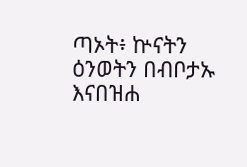ጣኦት፥ ኵናትን ዕንወትን በብቦታኡ እናበዝሐ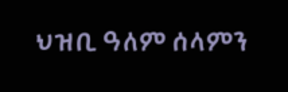ህዝቢ ዓለም ሰላምን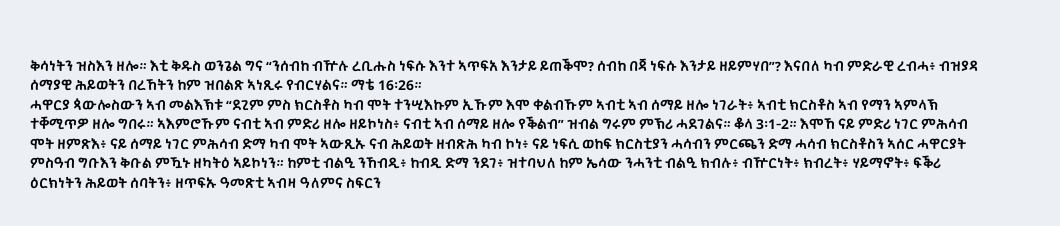ቅሳነትን ዝስእን ዘሎ። እቲ ቅዱስ ወንጌል ግና “ንሰብከ ብዅሉ ረቢሑስ ነፍሱ እንተ ኣጥፍአ እንታይ ይጠቕሞ? ሰብከ በጃ ነፍሱ እንታይ ዘይምሃበ”? እናበለ ካብ ምድራዊ ረብሓ፥ ብዝያዳ ሰማያዊ ሕይወትን በረኸትን ከም ዝበልጽ ኣነጺሩ የብርሃልና። ማቴ 16፡26።
ሓዋርያ ጳውሎስውን ኣብ መልእኽቱ “ደጊም ምስ ክርስቶስ ካብ ሞት ተንሢእኩም ኢኹም እሞ ቀልብኹም ኣብቲ ኣብ ሰማይ ዘሎ ነገራት፥ ኣብቲ ክርስቶስ ኣብ የማን ኣምላኽ ተቐሚጥዎ ዘሎ ግበሩ። ኣእምሮኹም ናብቲ ኣብ ምድሪ ዘሎ ዘይኮነስ፥ ናብቲ ኣብ ሰማይ ዘሎ የቕልብ” ዝብል ግሩም ምኽሪ ሓደገልና። ቆላ 3፡1-2። እሞኸ ናይ ምድሪ ነገር ምሕሳብ ሞት ዘምጽእ፥ ናይ ሰማይ ነገር ምሕሳብ ድማ ካብ ሞት ኣውጺኡ ናብ ሕይወት ዘብጽሕ ካብ ኮነ፥ ናይ ነፍሲ ወከፍ ክርስቲያን ሓሳብን ምርጫን ድማ ሓሳብ ክርስቶስን ኣሰር ሓዋርያት ምስዓብ ግቡእን ቅቡል ምዃኑ ዘካትዕ ኣይኮነን። ከምቲ ብልዒ ንኸብዲ፥ ከብዲ ድማ ንደገ፥ ዝተባህለ ከም ኤሳው ንሓንቲ ብልዒ ክብሉ፥ ብዅርነት፥ ክብረት፥ ሃይማኖት፥ ፍቕሪ ዕርክነትን ሕይወት ሰባትን፥ ዘጥፍኡ ዓመጽቲ ኣብዛ ዓለምና ስፍርን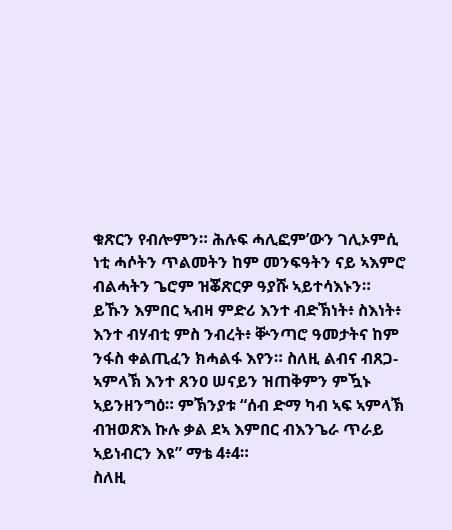ቁጽርን የብሎምን። ሕሉፍ ሓሊፎም’ውን ገሊኦምሲ ነቲ ሓሶትን ጥልመትን ከም መንፍዓትን ናይ ኣእምሮ ብልሓትን ጌሮም ዝቖጽርዎ ዓያሹ ኣይተሳእኑን። ይኹን እምበር ኣብዛ ምድሪ እንተ ብድኽነት፥ ስእነት፥ እንተ ብሃብቲ ምስ ንብረት፥ ቝንጣሮ ዓመታትና ከም ንፋስ ቀልጢፈን ክሓልፋ እየን። ስለዚ ልብና ብጸጋ-ኣምላኽ እንተ ጸንዐ ሠናይን ዝጠቅምን ምዃኑ ኣይንዘንግዕ። ምኽንያቱ “ሰብ ድማ ካብ ኣፍ ኣምላኽ ብዝወጽእ ኩሉ ቃል ደኣ እምበር ብእንጌራ ጥራይ ኣይነብርን እዩ” ማቴ 4፥4።
ስለዚ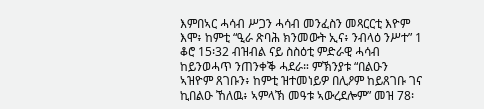እምበኣር ሓሳብ ሥጋን ሓሳብ መንፈስን መጻርርቲ እዮም እሞ፥ ከምቲ “ዒራ ጽባሕ ክንመውት ኢና፥ ንብላዕ ንሥተ” 1 ቆሮ 15፡32 ብዝብል ናይ ስስዕቲ ምድራዊ ሓሳብ ከይንወሓጥ ንጠንቀቕ ሓደራ። ምኽንያቱ “በልዑን ኣዝዮም ጸገቡን፥ ከምቲ ዝተመነይዎ በሊዖም ከይጸገቡ ገና ኪበልዑ ኸለዉ፥ ኣምላኽ መዓቱ ኣውረደሎም” መዝ 78፡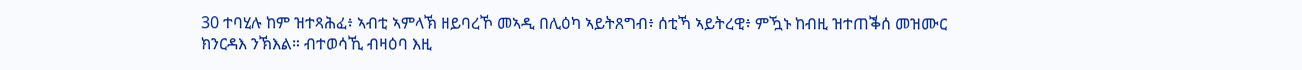30 ተባሂሉ ከም ዝተጻሕፈ፥ ኣብቲ ኣምላኽ ዘይባረኾ መኣዲ በሊዕካ ኣይትጸግብ፥ ሰቲኻ ኣይትረዊ፥ ምዃኑ ከብዚ ዝተጠቕሰ መዝሙር ክንርዳእ ንኽእል። ብተወሳኺ ብዛዕባ እዚ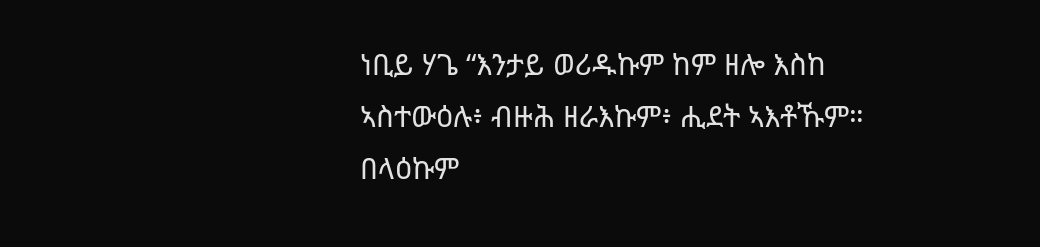ነቢይ ሃጌ “እንታይ ወሪዱኩም ከም ዘሎ እስከ ኣስተውዕሉ፥ ብዙሕ ዘራእኩም፥ ሒደት ኣእቶኹም። በላዕኩም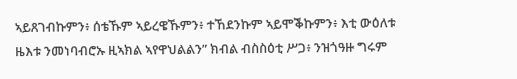ኣይጸገብኩምን፥ ሰቴኹም ኣይረዌኹምን፥ ተኸደንኩም ኣይሞቕኩምን፥ እቲ ውዕለቱ ዜእቱ ንመነባብሮኡ ዚኣክል ኣየዋህልልን” ክብል ብስስዕቲ ሥጋ፥ ንዝጎዓዙ ግሩም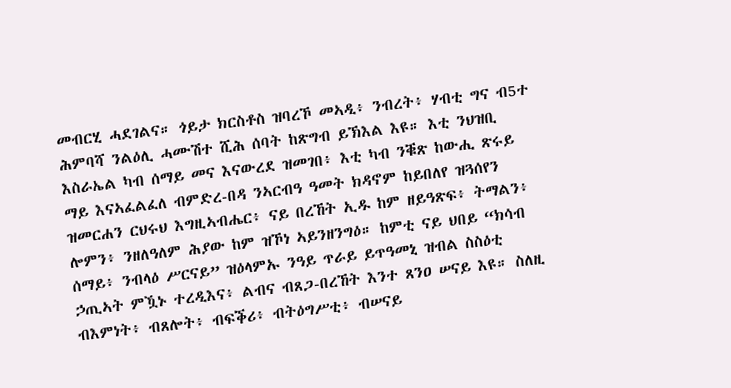መብርሂ ሓደገልና። ጎይታ ክርስቶስ ዝባረኾ መኣዲ፥ ንብረት፥ ሃብቲ ግና ብ5ተ ሕምባሻ ንልዕሊ ሓሙሽተ ሺሕ ሰባት ከጽግብ ይኽእል እዩ። እቲ ንህዝቢ እስራኤል ካብ ሰማይ መና እናውረደ ዝመገበ፥ እቲ ካብ ንቑጽ ከውሒ ጽሩይ ማይ እናኣፈልፈለ ብምድረ-በዳ ንኣርብዓ ዓመት ክዳኖም ከይበለየ ዝጓሰየን ዝመርሐን ርህሩህ እግዚኣብሔር፥ ናይ በረኸት ኢዱ ከም ዘይዓጽፍ፥ ትማልን፥ ሎምን፥ ንዘለዓለም ሕያው ከም ዝኾነ ኣይንዘንግዕ። ከምቲ ናይ ህበይ “ክሳብ ሰማይ፥ ንብላዕ ሥርናይ” ዝዕላምኡ ንዓይ ጥራይ ይጥዓመኒ ዝብል ስስዕቲ ኃጢኣት ምዃኑ ተረዲእና፥ ልብና ብጸጋ-በረኸት እንተ ጸንዐ ሠናይ እዩ። ስለዚ ብእምነት፥ ብጸሎት፥ ብፍቕሪ፥ ብትዕግሥቲ፥ ብሠናይ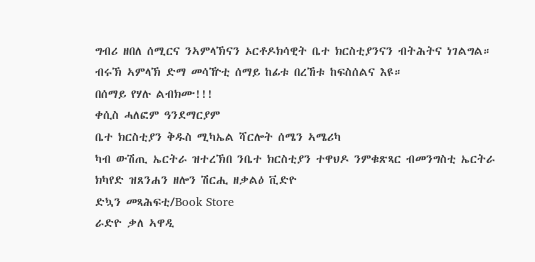ግብሪ ዘበለ ሰሚርና ንኣምላኽናን ኦርቶዶክሳዊት ቤተ ክርስቲያንናን ብትሕትና ነገልግል። ብሩኽ ኣምላኽ ድማ መሳዅቲ ሰማይ ከፊቱ በረኸቱ ከፍስሰልና እዩ።
በሰማይ የሃሉ ልብክሙ!!!
ቀሲስ ሓለፎም ዓንደማርያም
ቤተ ክርስቲያን ቅዱስ ሚካኤል ሻርሎት ሰሜን ኣሜሪካ
ካብ ውሽጢ ኤርትራ ዝተረኽበ ንቤተ ክርስቲያን ተዋህዶ ንምቁጽጻር ብመንግስቲ ኤርትራ ክካየድ ዝጸንሐን ዘሎን ሽርሒ ዘቃልዕ ቪድዮ
ድኳን መጻሕፍቲ/Book Store
ራድዮ ቃለ ኣዋዲ